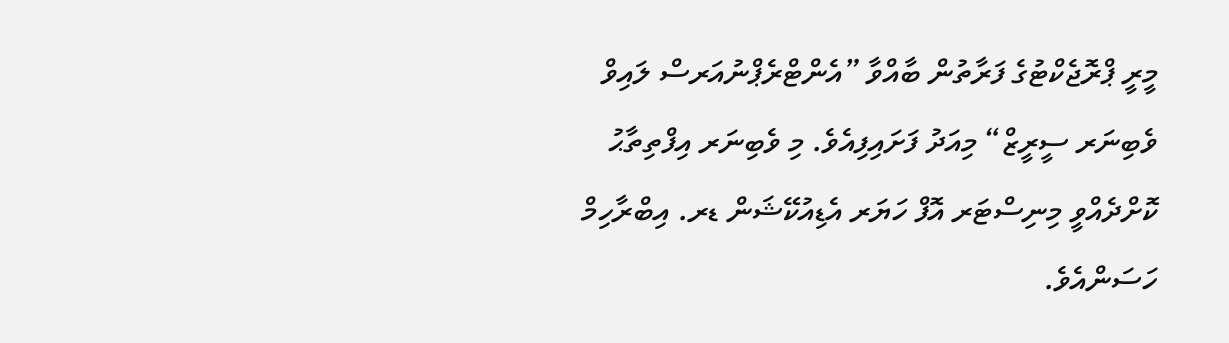މީރީ ޕްރޮޖެކްޓުގެ ފަރާތުން ބާއްވާ ”އެންޓްރެޕްނުއަރސް ލައިވް ވެބިނަރ ސީރީޒް“ މިއަދު ފަށައިފިއެވެ. މި ވެބިނަރ އިފްތިތާޙު ކޮށްދެއްވީ މިނިސްޓަރ އޮފް ހަޔަރ އެޑިއުކޭޝަން ޑރ. އިބްރާހިމް ހަސަންއެވެ.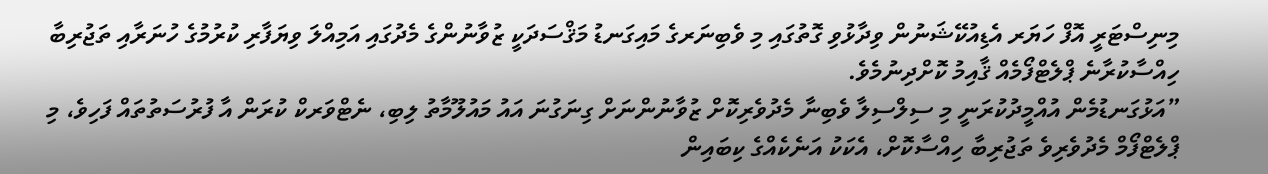މިނިސްޓަރީ އޮފް ހަޔަރ އެޑިއުކޭޝަނުން ވިދާޅުވި ގޮތުގައި މި ވެބިނަރގެ މައިގަނޑު މަޤްސަދަކީ ޒުވާނުންގެ މެދުގައި އަމިއްލަ ވިޔަފާރި ކުރުމުގެ ހުނަރާއި ތަޖުރިބާ ހިއްސާކުރާނެ ޕްލެޓްފޯމެއް ޤާއިމު ކޮށްދިނުމެވެ.
”އަޅުގަނޑުމެން އުއްމީދުކުރަނީ މި ސިލްސިލާ ވެބިނާ މެދުވެރިކޮށް ޒުވާނުންނަށް ގިނަގުނަ އައު މައުލޫމާތު ލިބި، ނެޓްވަރކް ކުރަން އާ ފުރުސަތުތައް ފަހިވެ، މި ޕްލެޓްފޯމް މެދުވެރިވެ ތަޖުރިބާ ހިއްސާކޮށް، އެކަކު އަނެކެއްގެ ކިބައިން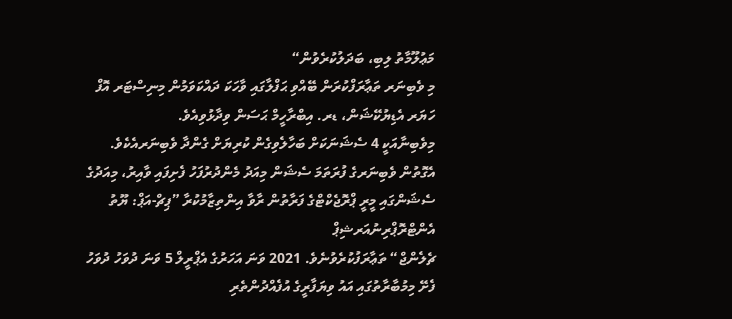މަޢުލޫމާތު ލިބި، ބަދަލުކުރެވުން“
މި ވެބިނަރ ތަޢާރަފްކުރަން ބޭއްވި ޙަފްލާގައި ވާހަކަ ދައްކަވަމުން މިނިސްޓަރ އޮފް ހަޔަރ އެޑިޔުކޭޝަން، ޑރ. އިބްރާހީމް ޙަސަން ވިދާޅުވިއެވެ.
މިވެބިނާއަކީ 4 ސެޝަނަކަށް ބަހާލެވިގެން ކުރިޔަށް ގެންދާ ވެބިނަރއެކެވެ. އެގޮތުން ވެބިނަރގެ ފުރަތަމަ ސެޝަން މިއަދު މެންދުރުފަހު ފެށިފައި ވާއިރު، މިއަދުގެ ސެޝަންގައި މީރީ ޕްރޮޖެކްޓްގެ ފަރާތުން ރާވާ އިންތިޒާމުކުރާ ”ޕިޗް-އަޕް: ޔޫތު އެންޓްރޮޕްރިނުއަރޝިޕް
ޗެލެންޖް“ ތަޢާރަފުކުރެވުނެވެ. 2021 ވަނަ އަހަރުގެ އެޕްރީލް 5 ވަނަ ދުވަހު ދުވަހު ފެށޭ މިމުބާރާތުގައި އައު ވިޔަފާރީގެ އުފެއްދުންތެރި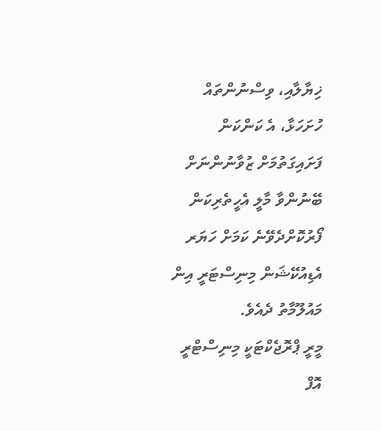ޚިޔާލާއި، ވިސްނުންތައް ހުށަހަޅާ، އެ ކަންކަން ފަށައިގަތުމަށް ޒުވާނުންނަށް ބޭނުންވާ މާލީ އެހީތެރިކަން ފޯރުކޮށްދެވޭނެ ކަމަށް ހަޔަރ އެޑިއުކޭޝަން މިނިސްޓަރީ އިން މައުލޫމާތު ދެއެވެ.
މީރީ ޕްރޮޖެކްޓަކީ މިނިސްޓްރީ އޮފް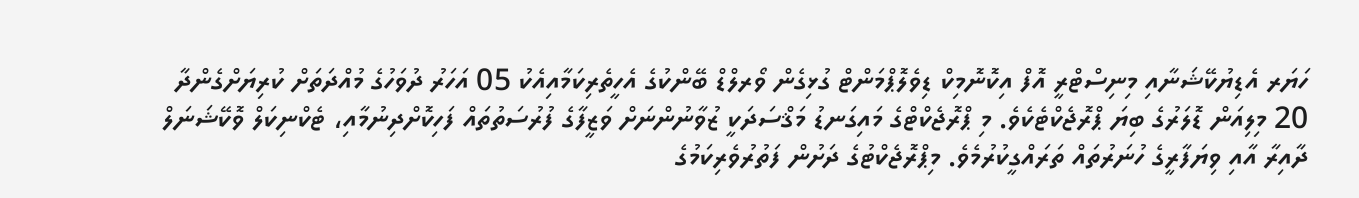ހަޔަރ އެޑިޔުކޭޝަނާއި މިނިސްޓްރީ އޮފް އިކޮނޮމިކް ޑިވެލޮޕްމަންޓް ގުޅިގެން ވޯރލްޑް ބޭންކުގެ އެހީތެރިކަމާއިއެކު 05 އަހަރު ދުވަހުގެ މުއްދަތަށް ކުރިޔަށްގެންދާ 20 މިލިއަން ޑޮލަރުގެ ބިޔަ ޕްރޮޖެކްޓެކެވެ. މި ޕްރޮޖެކްޓްގެ މައިގަނޑު މަޤްސަދަކީ ޒުވާނުންނަށް ވަޒީފާގެ ފުރުސަތުތައް ފަހިކޮށްދިނުމާއި، ޓެކްނިކަލް ވޮކޭޝަނަލް ދާއިރާ އާއި ވިޔަފާރީގެ ހުނަރުތައް ތަރައްގީކުރުމެވެ. މިޕްރޮޖެކްޓުގެ ދަށުން ފަތުރުވެރިކަމުގެ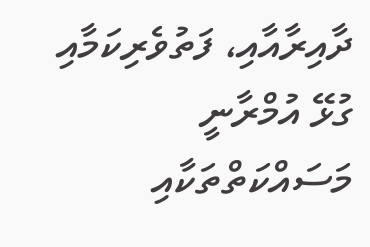ދާއިރާއާއި، ފަތުވެރިކަމާއި ގުޅޭ އުމްރާނީ މަސައްކަތްތަކާއި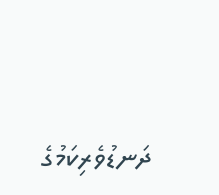ދަނޑުވެރިކަމުގެ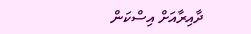ދާއިރާއަށް އިސްކަން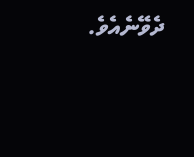ދެވޭނެއެވެ.